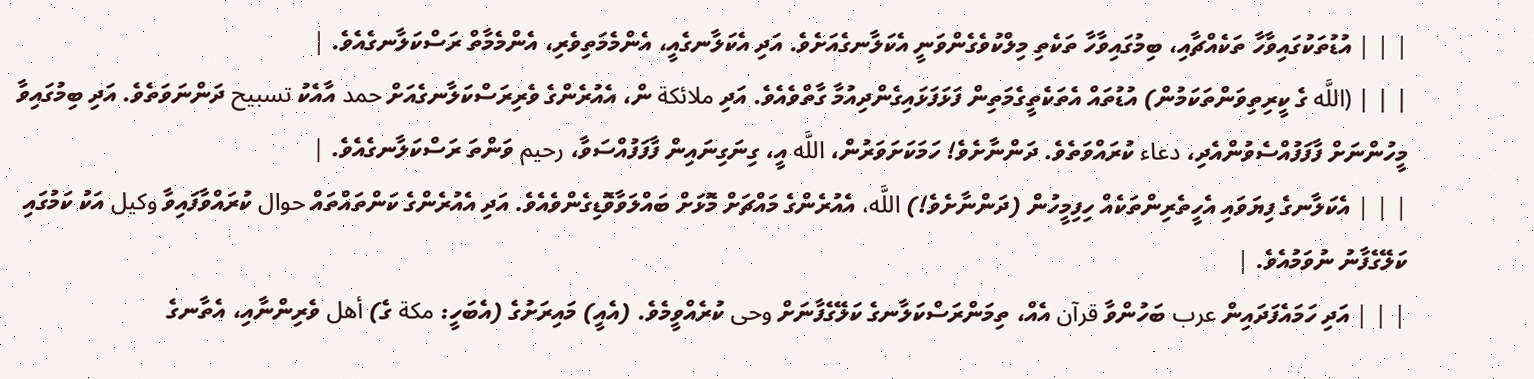| | | އުޑުތަކުގައިވާހާ ތަކެއްޗާއި، ބިމުގައިވާހާ ތަކެތި މިލްކުވެގެންވަނީ އެކަލާނގެއަށެވެ. އަދި އެކަލާނގެއީ، އެންމެމަތިވެރި، އެންމެމާތް ރަސްކަލާނގެއެވެ. |
| | | (اللَّه ގެ ކީރިތިވަންތަކަމުން) އުޑުތައް އެތަކެތީގެމަތިން ފަޅަފަޅައިގެންދިއުމާ ގާތްވެއެވެ. އަދި ملائكة ން، އެއުރެންގެ ވެރިރަސްކަލާނގެއަށް حمد އާއެކު تسبيح ދަންނަވަތެވެ. އަދި ބިމުގައިވާ މީހުންނަށް ފާފަފުއްސެވުންއެދި، دعاء ކުރައްވަތެވެ. ދަންނާށެވެ! ހަމަކަށަވަރުން، اللَّه އީ، ގިނަގިނައިން ފާފަފުއްސަވާ، رحيم ވަންތަ ރަސްކަލާނގެއެވެ. |
| | | އެކަލާނގެ ފިޔަވައި އެހީތެރިންތަކެއް ހިފިމީހުން (ދަންނާށެވެ!) اللَّه، އެއުރެންގެ މައްޗަށް މޮޅަށް ބައްލަވާވޮޑިގެންވެއެވެ. އަދި އެއުރެންގެ ކަންތައްތައް حوال ކުރައްވާފައިވާ وكيل އަކު ކަމުގައި ކަލޭގެފާނު ނުވަމުއެވެ. |
| | | އަދި ހަމައެފަދައިން عرب ބަހުންވާ قرآن އެއް، ތިމަންރަސްކަލާނގެ ކަލޭގެފާނަށް وحى ކުރެއްވީމެވެ. (އެއީ) މައިރަށުގެ (އެބަހީ: مكة ގެ) أهل ވެރިންނާއި، އެތާނގެ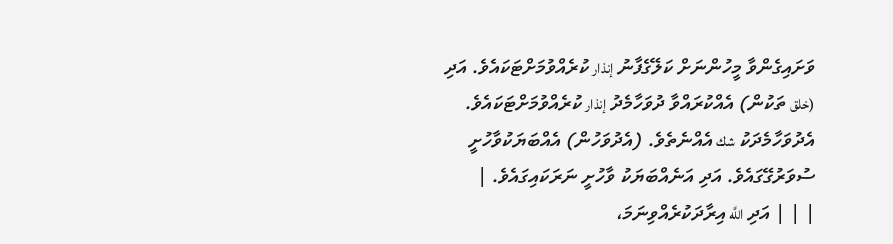ވަށައިގެންވާ މީހުންނަށް ކަލޭގެފާނު إنذار ކުރެއްވުމަށްޓަކައެވެ. އަދި (خلق ތަކުން) އެއްކުރައްވާ ދުވަހާމެދު إنذار ކުރެއްވުމަށްޓަކައެވެ. އެދުވަހާމެދަކު شك އެއްނެތެވެ. (އެދުވަހުން) އެއްބަޔަކުވާހުށީ ސުވަރުގޭގައެވެ. އަދި އަނެއްބަޔަކު ވާހުށީ ނަރަކައިގައެވެ. |
| | | އަދި اللَّه އިރާދަކުރެއްވިނަމަ،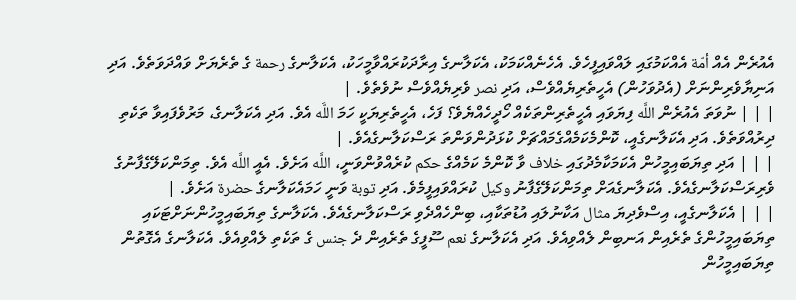އެއުރެން އެއް أمّة އެއްކަމުގައި ލައްވައިފީހެވެ. އެހެނެއްކަމަކު، އެކަލާނގެ އިރާދަކުރައްވާމީހަކު، އެކަލާނގެ رحمة ގެ ތެރެޔަށް ވައްދަވަތެވެ. އަދި އަނިޔާވެރިންނަށް (އެދުވަހުން) އެހީތެރިޔެއްވެސް، އަދި نصر ވެރިޔެއްވެސް ނުވެތެވެ. |
| | | ނުވަތަ އެއުރެން اللَّه ފިޔަވައި އެހީތެރިންތަކެއް ހޯދީހެއްޔެވެ؟ ފަހެ، އެހީތެރިޔަކީ ހަމަ اللَّه އެވެ. އަދި އެކަލާނގެ، މަރުވެފައިވާ ތަކެތި ދިރުއްވަތެވެ. އަދި އެކަލާނގެއީ، ކޮންމެކަމެއްގެމައްޗަށް ކުޅަދުންވަންތަ ރަސްކަލާނގެއެވެ. |
| | | އަދި ތިޔަބައިމީހުން އެކަމަކާމެދުގައި خلاف ވާ ކޮންމެ ކަމެއްގެ حكم ކުރެއްވުންވަނީ، اللَّه އަށެވެ. އެއީ اللَّه އެވެ. ތިމަންކަލޭގެފާނުގެ ވެރިރަސްކަލާނގެއެވެ. އެކަލާނގެއަށް ތިމަންކަލޭގެފާނު وكيل ކުރައްވައިފީމެވެ. އަދި توبة ވަނީ ހަމައެކަލާނގެ حضرة އަށެވެ. |
| | | އެކަލާނގެއީ، އިސްވެދިޔަ مثال އަކާނުލައި އުޑުތަކާއި، ބިންހެއްދެވި ރަސްކަލާނގެއެވެ. އެކަލާނގެ ތިޔަބައިމީހުންނަށްޓަކައި ތިޔަބައިމީހުންގެ ތެރެއިން އަނބިން ލެއްވިއެވެ. އަދި އެކަލާނގެ نعم ސޫފީގެ ތެރެއިން ދެ جنس ގެ ތަކެތި ލެއްވިއެވެ. އެކަލާނގެ އެގޮތުން ތިޔަބައިމީހުން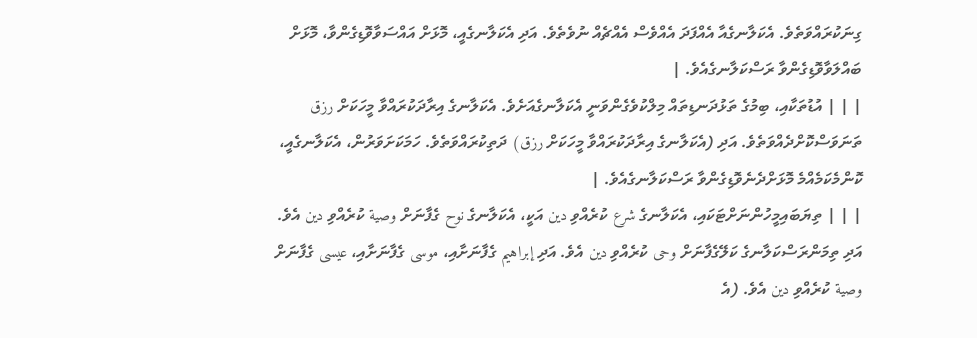ގިނަކުރައްވަތެވެ. އެކަލާނގެއާ އެއްފަދަ އެއްވެސް އެއްޗެއް ނުވެތެވެ. އަދި އެކަލާނގެއީ، މޮޅަށް އައްސަވާވޮޑިގެންވާ، މޮޅަށް ބައްލަވާވޮޑިގެންވާ ރަސްކަލާނގެއެވެ. |
| | | އުޑުތަކާއި، ބިމުގެ ތަޅުދަނޑިތައް މިލްކުވެގެންވަނީ އެކަލާނގެއަށެވެ. އެކަލާނގެ އިރާދަކުރައްވާ މީހަކަށް رزق ތަނަވަސްކޮށްދެއްވަތެވެ. އަދި (އެކަލާނގެ އިރާދަކުރައްވާ މީހަކަށް رزق) ދަތިކުރައްވަތެވެ. ހަމަކަށަވަރުން، އެކަލާނގެއީ، ކޮންމެކަމެއްމެ މޮޅަށްދެނެވޮޑިގެންވާ ރަސްކަލާނގެއެވެ. |
| | | ތިޔަބައިމީހުންނަށްޓަކައި، އެކަލާނގެ شرع ކުރެއްވި دين އަކީ، އެކަލާނގެ نوح ގެފާނަށް وصية ކުރެއްވި دين އެވެ. އަދި ތިމަންރަސްކަލާނގެ ކަލޭގެފާނަށް وحى ކުރެއްވި دين އެވެ. އަދި إبراهيم ގެފާނަށާއި، موسى ގެފާނަށާއި، عيسى ގެފާނަށް وصية ކުރެއްވި دين އެވެ. (އެ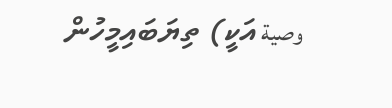وصية އަކީ) ތިޔަބައިމީހުން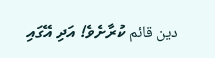دين قائم ކުރާށެވެ! އަދި އޭގައި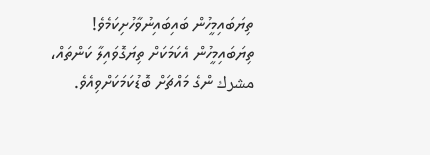ތިޔަބައިމީހުން ބައިބައިނުވާހުށިކަމެވެ! ތިޔަބައިމީހުން އެކަމަކަށް ތިޔަގޮވައިލާ ކަންތައް، مشرك ންގެ މައްޗަށް ބޮޑުކަމަކަށްވިއެވެ.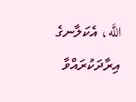اللَّه، އެކަލާނގެ އިރާދަކުރައްވާ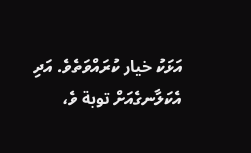އަޅަކު خيار ކުރައްވަތެވެ. އަދި އެކަލާނގެއަށް توبة ވެ،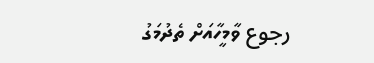رجوع ވާމީހާއަށް ތެދުމަގު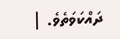ދައްކަވަތެވެ. |